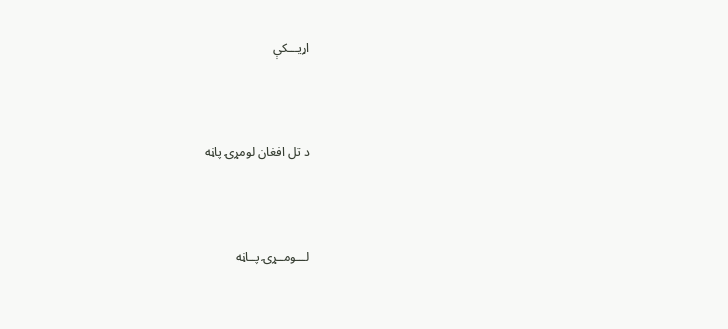اړيـــكې



د تل افغان لومړۍ پاڼه



لـــومــړۍ پــاڼه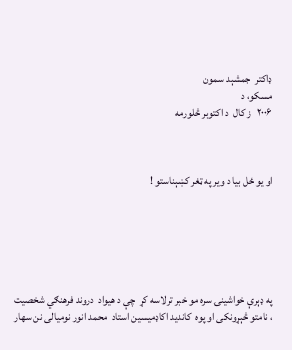ډاكتر  جمشېد سمون
مسكو، د
۲۰۰۶   ز كال  د اكتوبر څلورمه



او يو ځل بيا د وير په ټغر كښېناستو !






په ډېرې خواشينۍ سره مو خبر ترلاسه کړ  چې د هيواد  دروند فرهنګي شخصيت ، نامتو څېړونكى او پوه  کانديد اکاډميسين استاد  محمد انور نوميالی نن سهار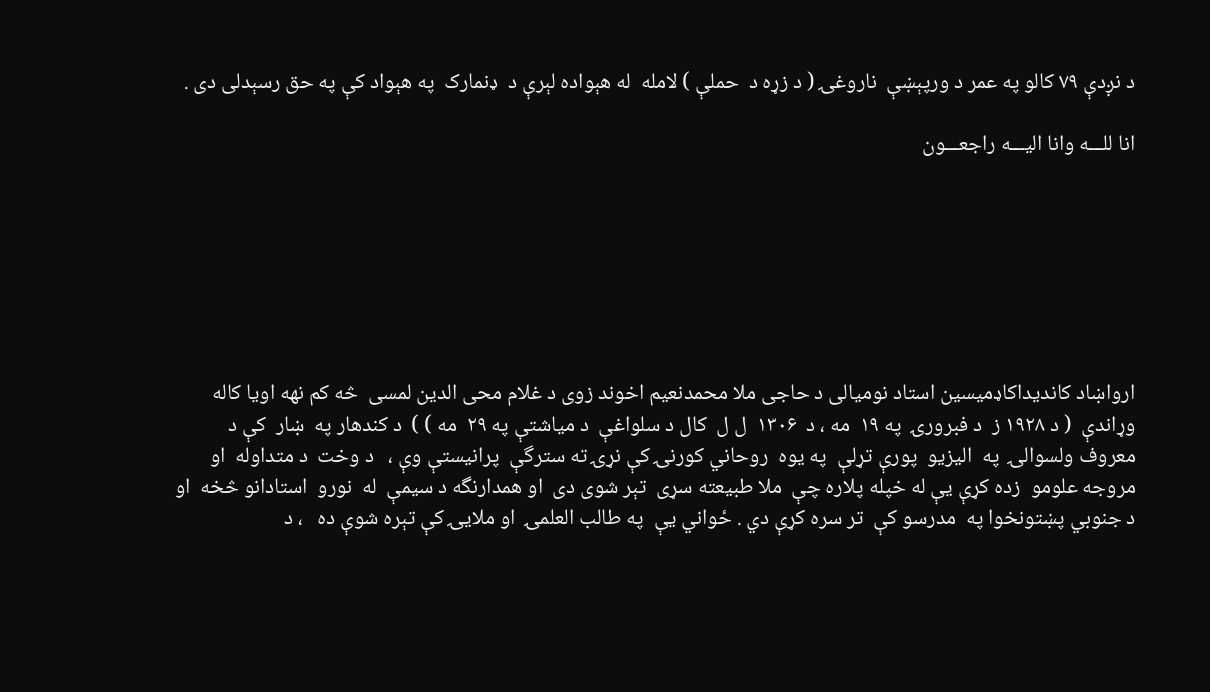د نږدې ۷۹ كالو په عمر د ورپېښې  ناروغۍ ( د زړه د  حملې ) لامله  له هېواده لېرې د  ډنمارک  په هېواد کې په حق رسېدلی دی .

انا للـــه وانا اليـــه راجعـــون







ارواښاد کانديداکاډميسين استاد نوميالى د حاجی ملا محمدنعيم اخوند زوى د غلام محى الدين لمسى  څه كم نهه اويا كاله وړاندې  ( د ۱۹۲۸ ز  د فبرورۍ  په ۱۹  مه ، د  ۱۳۰۶  ل ل  كال د سلواغې  د مياشتې په ۲۹  مه ) )  د كندهار په  ښار  کې د  معروف ولسوالۍ  په  اليزيو  پورې تړلې  په يوه  روحاني كورنۍ كې نړۍ ته سترگې  پرانيستې وې ،   د وخت  د متداوله  او مروجه علومو  زده كړې يې له خپله پلاره چې  ملا طبيعته سړى  تېر شوى دى  او همدارنگه د سيمې  له  نورو  استادانو څخه  او د جنوبي پښتونخوا په  مدرسو كې  تر سره كړې دي . ځواني يې  په طالب العلمۍ  او ملايۍ كې تېره شوې ده   ، د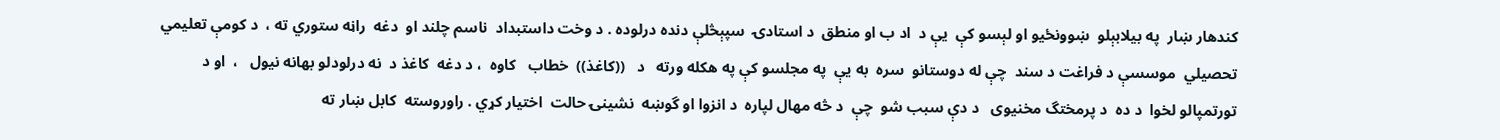كندهار ښار  په بيلابېلو  ښوونځيو او لېسو كې  يې د  اد ب او منطق  د استادۍ  سپېڅلې دنده درلوده . د وخت داستبداد  ناسم چلند او  دغه  راڼه ستوري ته ،  د كومې تعليمي تحصيلي  موسسې د فراغت د سند  چې له دوستانو  سره  به يې  په مجلسو كې په هكله ورته   د   ((كاغذ))  خطاب   كاوه  ، د دغه  كاغذ د  نه درلودلو بهانه نيول   ،  او د تورتمپالو لخوا  د ده  د پرمختگ مخنيوى   د دې سبب شو  چې  د څه مهال لپاره  د انزوا او گوښه  نشينۍ حالت  اختيار كړي . راوروسته  كابل ښار ته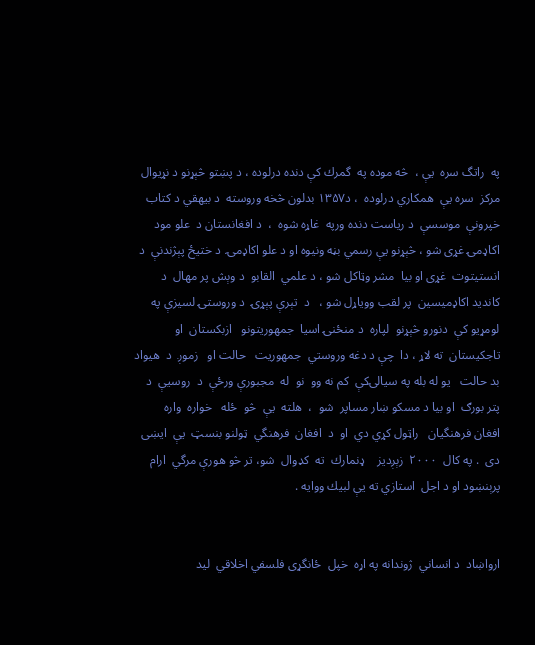په  راتگ سره  يې ،  څه موده په  گمرك كې دنده درلوده ، د پښتو څېړنو د نړيوال  مركز  سره يې  همكاري درلوده  ، د۱۳۵۷ بدلون څخه وروسته  د بيهقي د كتاب  خپرونې  موسسې  د رياست دنده ورپه  غاړه شوه  ،  د افغانستان د  علو مود  اكاډمۍ غړى شو ، څېړنو يې رسمي بڼه ونيوه او د علو اكاډمۍ  د ختيځ پېژندنې  د انستيتوت  غړى او بيا  مشر وټاكل شو ، د علمي  القابو  د وېش پر مهال  د كانديد اكاډميسين  پر لقب ووياړل شو ،   د  تېرې پېړۍ  د وروستۍ لسيزې په  لومړيو كې  دنورو څېړنو  لپاره  د منځنۍ اسيا  جمهوريتونو   ازبكستان  او تاجكيستان  ته لاړ ، دا  چې د دغه وروستي  جمهوريت   حالت او   زموږ  د  هيواد بد حالت   يو له بله په سيالۍکې  کم نه وو  نو  له  مجبورې ورځې  د  روسيې  د پتر بورګ  او بيا د مسكو ښار مساپر  شو  ،  هلته  يې  څو  ځله   خواره  واره  افغان فرهنگيان   راټول كړي دي  او  د  افغان  فرهنگي  ټولنو بنسټ  يې  ايښى  دى  . په كال  ۲۰۰۰  زېږديز    ډنمارك  ته  كډوال  شو، تر څو هورې مرگي  ارام  پرېنښود او د اجل  استازي ته يې لبيك ووايه .


ارواښاد  د انساني  ژوندانه په اړه  خپل  ځانگړى فلسفي اخلاقي  ليد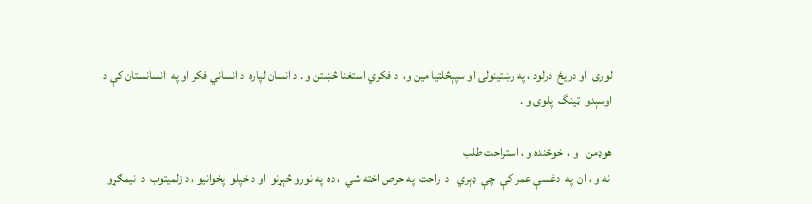لورى  او دريځ  درلود ، په رښتينولۍ او سپېڅلتيا مين و،  د فكري استغنا څښتن و . د انسان لپاره  د انساني فكر او په  انسانستان كې د اوسېدو  ټينگ  پلوى و .

هوډمن   و ،  خوځنده و ، استراحت طلب
 نه و ، ان  په  دغسې عمر كې  چې  ډېري   د  راحت  په حرص اخته شي  ، ده  په نورو څېړنو  او د خپلو  پخوانيو ، د زلميتوب  د  نيمګړو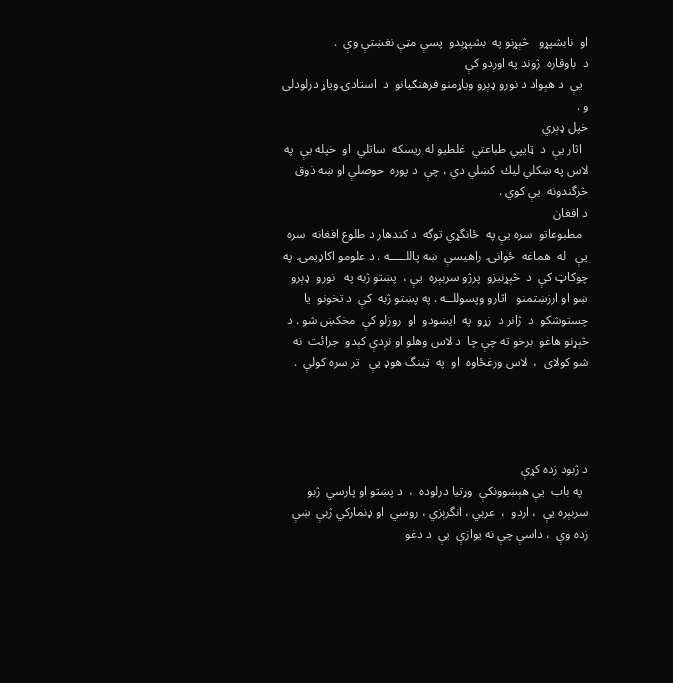او  نابشپړو   څېړنو په  بشپړېدو  پسې مټې نغښتې وې  .
د  باوقاره  ژوند په اوږدو كې
  يې  د هېواد د نورو ډېرو وياړمنو فرهنګيانو  د  استادۍ وياړ درلودلى و .
خپل ډېري
  اثار يې  د  ټايپي طباعتي  غلطيو له ريسكه  ساتلي  او  خپله يې  په لاس په ښكلي ليك  كښلي دي ، چې  د پوره  حوصلې او ښه ذوق څرگندونه  يې كوي .
د افغان
  مطبوعاتو  سره يې په  ځانگړي توگه  د كندهار د طلوع افغانه  سره يې   له  هماغه  ځوانۍ  راهيسې  ښه پاللـــــه . د علومو اكاډيمۍ  په چوكاټ كې  د  څېړنيزو  پرژو سربېره  يې ،  پښتو ژبه په   نورو  ډېرو  ښو او ارزښتمنو   اثارو وپسوللــه . په پښتو ژبه  كې  د تخونو  يا  چستوشكو  د  ژانر د  زړو  په  ايښودو  او  روزلو كې  مخكښ شو . د څېړنو هاغو  برخو ته چې چا  د لاس وهلو او نږدې كېدو  جرائت  نه شو كولاى  ،  لاس ورغځاوه  او  په  ټينگ هوډ يې   تر سره كولې  .




د ژبود زده كړې
  په باب  يې هېښوونكې  وړتيا درلوده  ،  د پښتو او پارسي  ژبو  سربېره يې  ، اردو  ،  عربي ، انگرېزي ، روسي  او ډنماركي ژبې  ښې   زده وې  ، داسې چې نه يوازې  يې  د دغو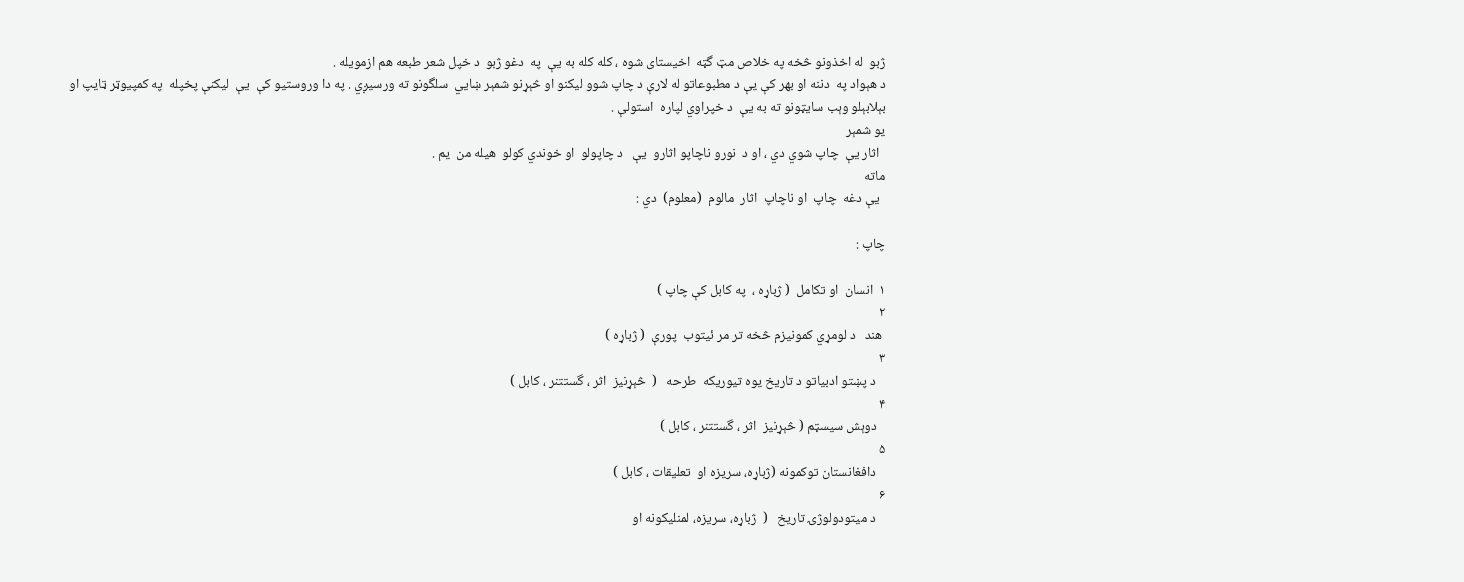ژبو  له اخذونو څخه په خلاص مټ گټه  اخيستاى شوه ، كله كله به يې  په  دغو ژبو  د خپل شعر طبعه هم ازمويله .
د هېواد په  دننه او بهر كې يې د مطبوعاتو له لارې د چاپ شوو ليكنو او څېړنو شمېر ښايي  سلگونو ته ورسيږي . په دا وروستيو كې  يې  ليكنې پخپله  په كمپيوټر ټايپ او  بېلابېلو وېب سايټونو ته به يې  د خپراوي لپاره  استولې .
يو شمېر
  اثار يې  چاپ شوي دي ، او د  نورو ناچاپو اثارو  يې   د چاپولو  او خوندي كولو  هيله من  يم .
ماته
  يې دغه  چاپ  او ناچاپ  اثار  مالوم  (معلوم)  دي :

چاپ :

۱  انسان  او تكامل  ( ژباړه ،  په كابل كې چاپ )
۲
 هند   د لومړي کمونيزم څخه تر مر ئيتوب  پورې  ( ژباړه )
۳
   د پښتو ادبياتو د تاريخ يوه تيوريكه  طرحه   (  څېړنيز  اثر ، گستتنر ، كابل )
۴
   دوېش سيسټم ( څېړنيز  اثر ، گستتنر ، كابل )
۵
   دافغانستان توکمونه (ژباړه، سريزه او  تعليقات ، كابل )
۶
   د ميتودولوژۍ تاريخ   (  ژباړه، سريزه، لمنليکونه او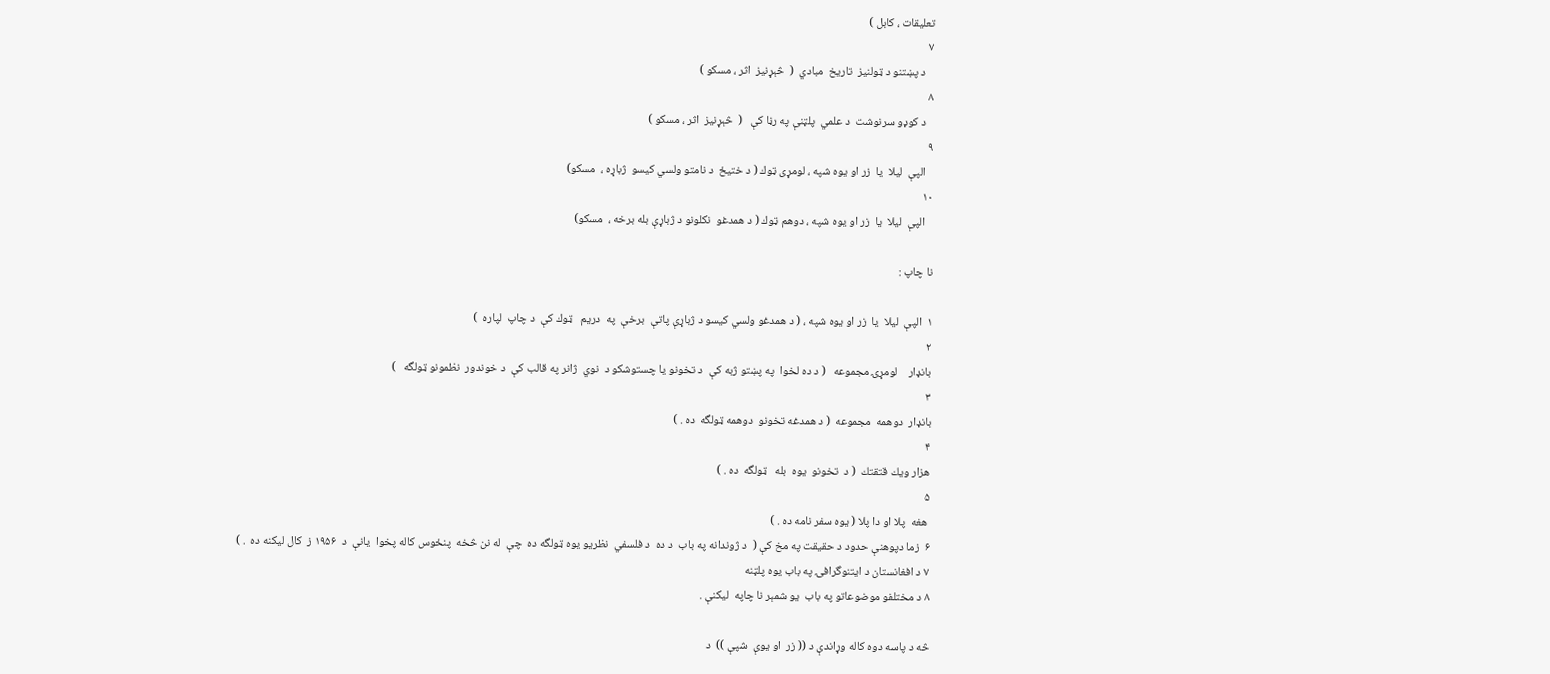تعليقات ، كابل )
۷
   د پښتنو د ټولنيز  تاريخ  مبادي  (  څېړنيز  اثر ، مسكو )
۸
   د كوډو سرنوشت  د علمي  پلټنې په رڼا كې   (  څېړنيز  اثر ، مسكو )
۹
   الپې  ليلا  يا  زر او يوه شپه ، لومړى ټوك ( د ختيځ  د نامتو ولسي كيسو  ژباړه ،  مسكو)
۱۰
   الپې  ليلا  يا  زر او يوه شپه ، دوهم ټوك ( د همدغو  نكلونو د ژباړې بله برخه ،  مسكو)

نا چاپ :

۱  الپې  ليلا  يا  زر او يوه شپه ، ( د همدغو ولسي كيسو د ژباړې پاتې  برخې  په  دريم   ټوك كې  د چاپ  لپاره  )
۲
بانډار    لومړۍ مجموعه   ( د ده لخوا  په پښتو ژبه كې  د تخونو يا چستوشكو د  نوي  ژانر په قالب كې  د خوندور  نظمونو ټولگه   )
۳
بانډار  دوهمه  مجموعه  ( د همدغه تخونو  دوهمه ټولگه  ده . )
۴
هزار ويك قتقتك  ( د  تخونو  يوه  بله   ټولگه  ده . )
۵
 هغه  پلا او دا پلا ( يوه سفر نامه ده . )
۶  زما دپوهنې حدود د حقيقت په مخ كې (  د ژوندانه په باب  د ده  د فلسفي  نظريو يوه ټولگه ده  چې  له نن څخه  پنځوس كاله پخوا  يانې  د  ۱۹۵۶ ز  كال ليكنه ده  . )
۷ د افغانستان د ايتنوگرافۍ په باب يوه پلټنه
۸ د مختلفو موضوعاتو په باب  يو شمېر نا چاپه  ليكنې .

څه د پاسه دوه كاله وړاندې د (( زر  او يوې  شپې ))  د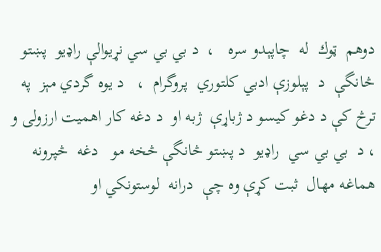دوهم  ټوك  له  چاپېدو سره   ،  د بي بي سي نړيوالې راډيو  پښتو څانگې  د  پېلوزې ادبي كلتوري  پروگرام  ،   د يوه گردي مېز  په ترڅ كې د دغو كيسو د ژباړې  ژبه او  د دغه كار اهميت ارزولى و ، د  بي بي سي  راډيو  د پښتو څانگې څخه مو   دغه  څپرونه هماغه مهال  ثبت كړې وه چې  درانه  لوستونكي او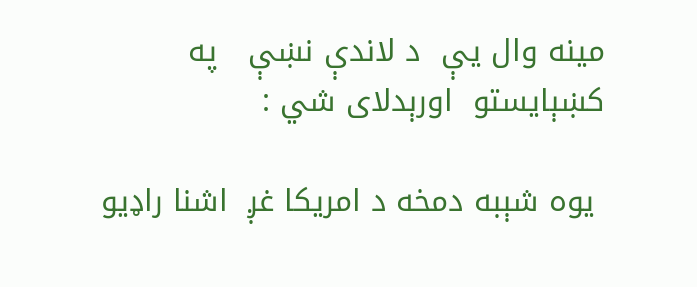مينه وال يې  د لاندې نښې   په كښېايستو  اورېدلاى شي :

 يوه شېبه دمخه د امريكا غږ  اشنا راډيو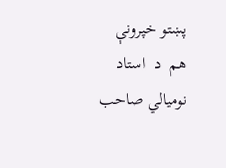پښتو خپرونې  هم  د  استاد نوميالي صاحب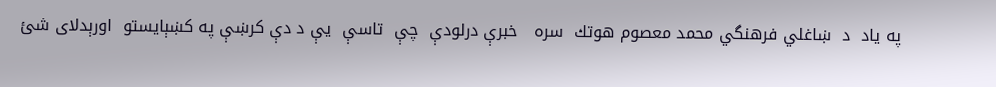په ياد  د  ښاغلي فرهنگي محمد معصوم هوتك  سره   خبرې درلودې  چې  تاسې  يې د دې كرښې په كښېايستو  اورېدلاى شئ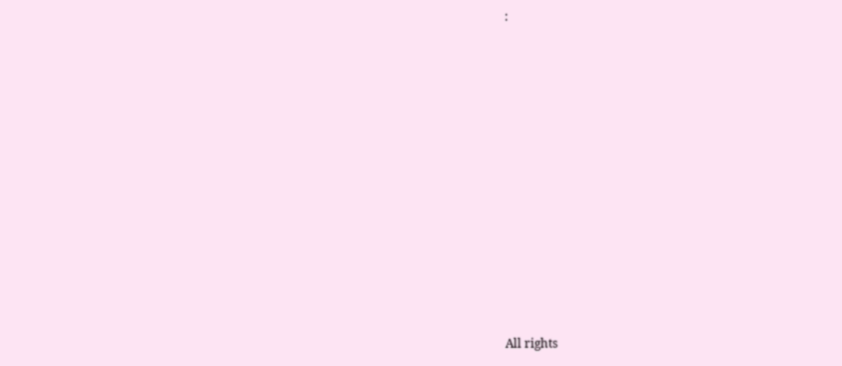:













All rights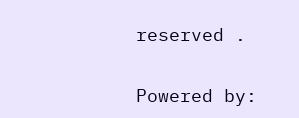reserved .

Powered by: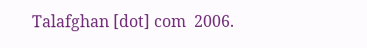Talafghan [dot] com  2006.